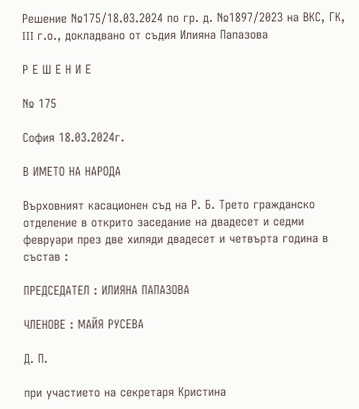Решение №175/18.03.2024 по гр. д. №1897/2023 на ВКС, ГК, III г.о., докладвано от съдия Илияна Папазова

Р Е Ш Е Н И Е

№ 175

София 18.03.2024г.

В ИМЕТО НА НАРОДА

Върховният касационен съд на Р. Б. Трето гражданско отделение в открито заседание на двадесет и седми февруари през две хиляди двадесет и четвърта година в състав :

ПРЕДСЕДАТЕЛ : ИЛИЯНА ПАПАЗОВА

ЧЛЕНОВЕ : МАЙЯ РУСЕВА

Д. П.

при участието на секретаря Кристина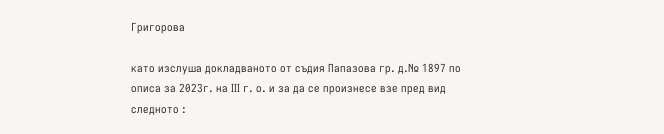Григорова

като изслуша докладваното от съдия Папазова гр. д.№ 1897 по описа за 2023г. на ІІІ г. о. и за да се произнесе взе пред вид следното :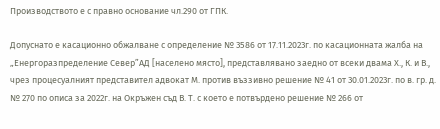Производството е с правно основание чл.290 от ГПК.

Допуснато е касационно обжалване с определение № 3586 от 17.11.2023г. по касационната жалба на „Енергоразпределение Север”АД [населено място], представлявано заедно от всеки двама Х., К. и В., чрез процесуалният представител адвокат М. против въззивно решение № 41 от 30.01.2023г. по в. гр. д. № 270 по описа за 2022г. на Окръжен съд В. Т. с което е потвърдено решение № 266 от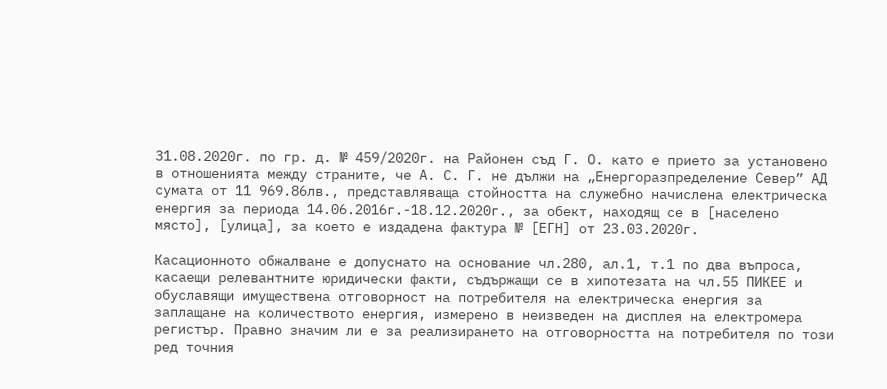31.08.2020г. по гр. д. № 459/2020г. на Районен съд Г. О. като е прието за установено в отношенията между страните, че А. С. Г. не дължи на „Енергоразпределение Север” АД сумата от 11 969.86лв., представляваща стойността на служебно начислена електрическа енергия за периода 14.06.2016г.-18.12.2020г., за обект, находящ се в [населено място], [улица], за което е издадена фактура № [ЕГН] от 23.03.2020г.

Касационното обжалване е допуснато на основание чл.280, ал.1, т.1 по два въпроса, касаещи релевантните юридически факти, съдържащи се в хипотезата на чл.55 ПИКЕЕ и обуславящи имуществена отговорност на потребителя на електрическа енергия за заплащане на количеството енергия, измерено в неизведен на дисплея на електромера регистър. Правно значим ли е за реализирането на отговорността на потребителя по този ред точния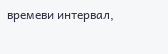времеви интервал,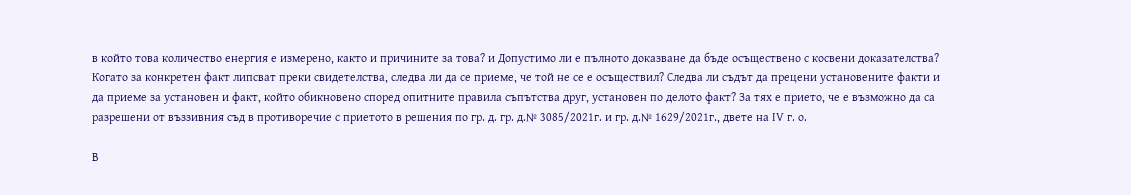в който това количество енергия е измерено, както и причините за това? и Допустимо ли е пълното доказване да бъде осъществено с косвени доказателства? Когато за конкретен факт липсват преки свидетелства, следва ли да се приеме, че той не се е осъществил? Следва ли съдът да прецени установените факти и да приеме за установен и факт, който обикновено според опитните правила съпътства друг, установен по делото факт? За тях е прието, че е възможно да са разрешени от въззивния съд в противоречие с приетото в решения по гр. д. гр. д.№ 3085/2021г. и гр. д.№ 1629/2021г., двете на ІV г. о.

В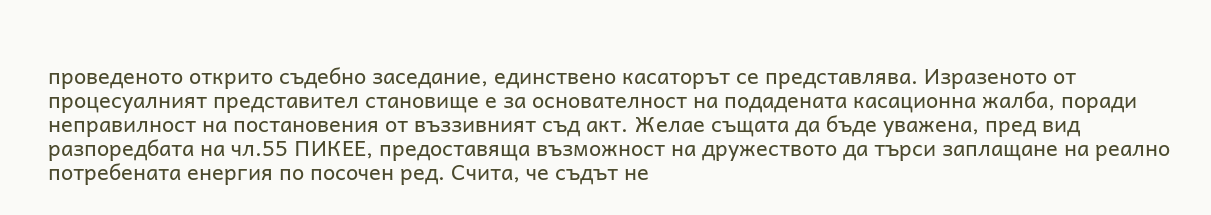проведеното открито съдебно заседание, единствено касаторът се представлява. Изразеното от процесуалният представител становище е за основателност на подадената касационна жалба, поради неправилност на постановения от въззивният съд акт. Желае същата да бъде уважена, пред вид разпоредбата на чл.55 ПИКЕЕ, предоставяща възможност на дружеството да търси заплащане на реално потребената енергия по посочен ред. Счита, че съдът не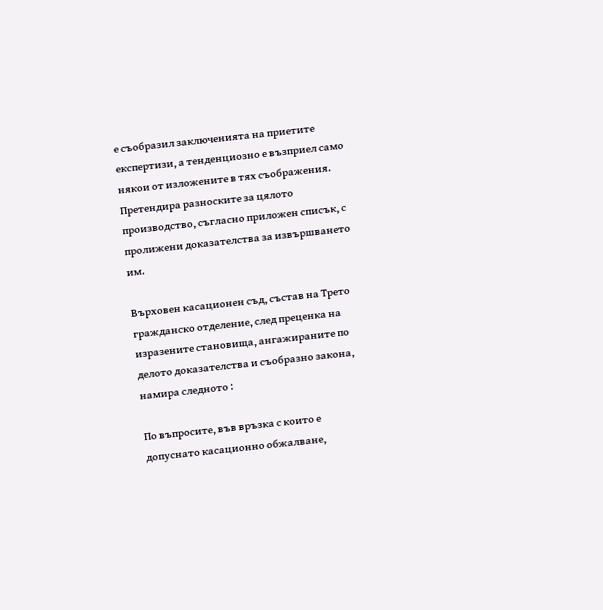е съобразил заключенията на приетите експертизи, а тенденциозно е възприел само някои от изложените в тях съображения. Претендира разноските за цялото производство, съгласно приложен списък, с пролижени доказателства за извършването им.

Върховен касационен съд, състав на Трето гражданско отделение, след преценка на изразените становища, ангажираните по делото доказателства и съобразно закона, намира следното :

По въпросите, във връзка с които е допуснато касационно обжалване,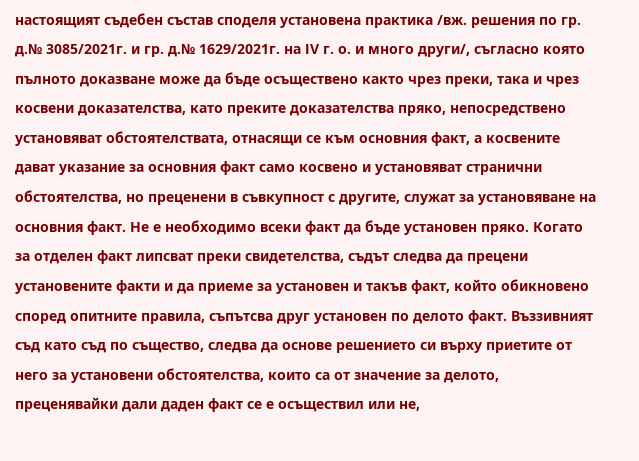настоящият съдебен състав споделя установена практика /вж. решения по гр. д.№ 3085/2021г. и гр. д.№ 1629/2021г. на ІV г. о. и много други/, съгласно която пълното доказване може да бъде осъществено както чрез преки, така и чрез косвени доказателства, като преките доказателства пряко, непосредствено установяват обстоятелствата, отнасящи се към основния факт, а косвените дават указание за основния факт само косвено и установяват странични обстоятелства, но преценени в съвкупност с другите, служат за установяване на основния факт. Не е необходимо всеки факт да бъде установен пряко. Когато за отделен факт липсват преки свидетелства, съдът следва да прецени установените факти и да приеме за установен и такъв факт, който обикновено според опитните правила, съпътсва друг установен по делото факт. Въззивният съд като съд по същество, следва да основе решението си върху приетите от него за установени обстоятелства, които са от значение за делото, преценявайки дали даден факт се е осъществил или не,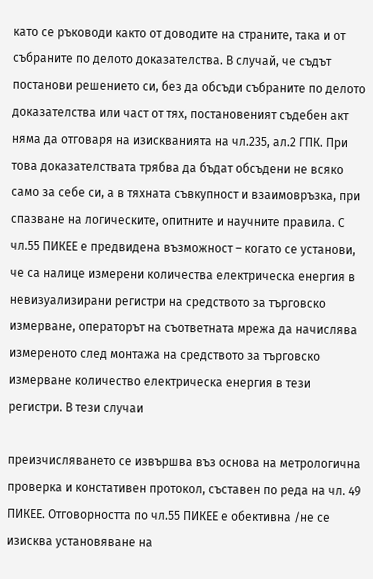като се ръководи както от доводите на страните, така и от събраните по делото доказателства. В случай, че съдът постанови решението си, без да обсъди събраните по делото доказателства или част от тях, постановеният съдебен акт няма да отговаря на изискванията на чл.235, ал.2 ГПК. При това доказателствата трябва да бъдат обсъдени не всяко само за себе си, а в тяхната съвкупност и взаимовръзка, при спазване на логическите, опитните и научните правила. С чл.55 ПИКЕЕ е предвидена възможност – когато се установи, че са налице измерени количества електрическа енергия в невизуализирани регистри на средството за търговско измерване, операторът на съответната мрежа да начислява измереното след монтажа на средството за търговско измерване количество електрическа енергия в тези регистри. В тези случаи

преизчисляването се извършва въз основа на метрологична проверка и констативен протокол, съставен по реда на чл. 49 ПИКЕЕ. Отговорността по чл.55 ПИКЕЕ е обективна /не се изисква установяване на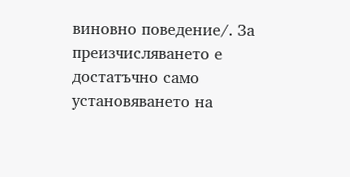виновно поведение/. За преизчисляването е достатъчно само установяването на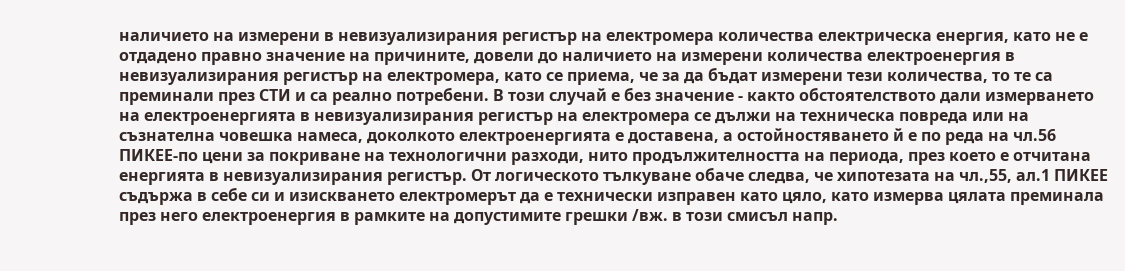наличието на измерени в невизуализирания регистър на електромера количества електрическа енергия, като не е отдадено правно значение на причините, довели до наличието на измерени количества електроенергия в невизуализирания регистър на електромера, като се приема, че за да бъдат измерени тези количества, то те са преминали през СТИ и са реално потребени. В този случай е без значение - както обстоятелството дали измерването на електроенергията в невизуализирания регистър на електромера се дължи на техническа повреда или на съзнателна човешка намеса, доколкото електроенергията е доставена, а остойностяването й е по реда на чл.56 ПИКЕЕ-по цени за покриване на технологични разходи, нито продължителността на периода, през което е отчитана енергията в невизуализирания регистър. От логическото тълкуване обаче следва, че хипотезата на чл.,55, ал.1 ПИКЕЕ съдържа в себе си и изискването електромерът да е технически изправен като цяло, като измерва цялата преминала през него електроенергия в рамките на допустимите грешки /вж. в този смисъл напр.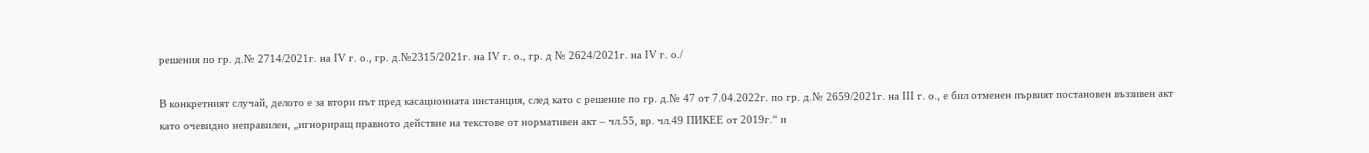решения по гр. д.№ 2714/2021г. на ІV г. о., гр. д.№2315/2021г. на ІV г. о., гр. д № 2624/2021г. на ІV г. о./

В конкретният случай, делото е за втори път пред касационната инстанция, след като с решение по гр. д.№ 47 от 7.04.2022г. по гр. д.№ 2659/2021г. на ІІІ г. о., е бил отменен първият постановен въззивен акт като очевидно неправилен, „игнориращ правното действие на текстове от нормативен акт – чл.55, вр. чл.49 ПИКЕЕ от 2019г.“ и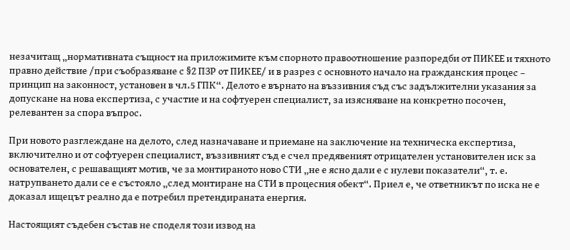незачитащ „нормативната същност на приложимите към спорното правоотношение разпоредби от ПИКЕЕ и тяхното правно действие /при съобразяване с §2 ПЗР от ПИКЕЕ/ и в разрез с основното начало на гражданския процес – принцип на законност, установен в чл.5 ГПК“. Делото е върнато на въззивния съд със задължителни указания за допускане на нова експертиза, с участие и на софтуерен специалист, за изясняване на конкретно посочен, релевантен за спора въпрос.

При новото разглеждане на делото, след назначаване и приемане на заключение на техническа експертиза, включително и от софтуерен специалист, въззивният съд е счел предявеният отрицателен установителен иск за основателен, с решаващият мотив, че за монтираното ново СТИ „не е ясно дали е с нулеви показатели“, т. е. натрупването дали се е състояло „след монтиране на СТИ в процесния обект“. Приел е, че ответникът по иска не е доказал ищецът реално да е потребил претендираната енергия.

Настоящият съдебен състав не споделя този извод на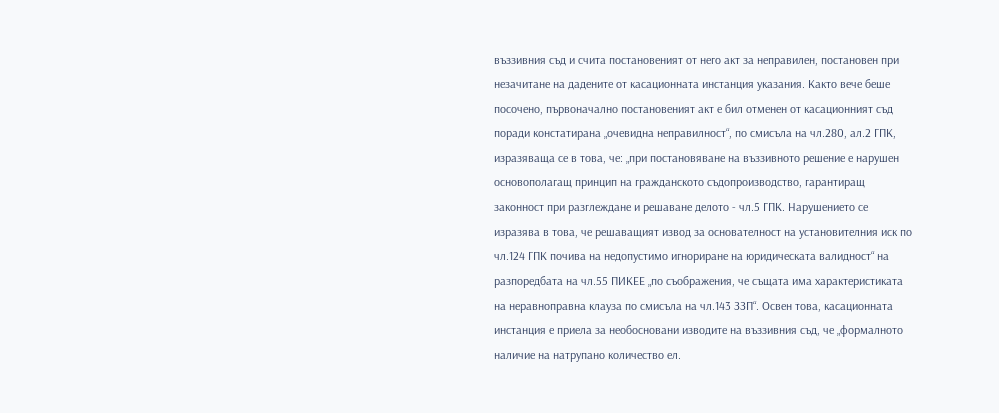въззивния съд и счита постановеният от него акт за неправилен, постановен при незачитане на дадените от касационната инстанция указания. Както вече беше посочено, първоначално постановеният акт е бил отменен от касационният съд поради констатирана „очевидна неправилност“, по смисъла на чл.280, ал.2 ГПК, изразяваща се в това, че: „при постановяване на въззивното решение е нарушен основополагащ принцип на гражданското съдопроизводство, гарантиращ законност при разглеждане и решаване делото - чл.5 ГПК. Нарушението се изразява в това, че решаващият извод за основателност на установителния иск по чл.124 ГПК почива на недопустимо игнориране на юридическата валидност“ на разпоредбата на чл.55 ПИКЕЕ „по съображения, че същата има характеристиката на неравноправна клауза по смисъла на чл.143 ЗЗП“. Освен това, касационната инстанция е приела за необосновани изводите на въззивния съд, че „формалното наличие на натрупано количество ел.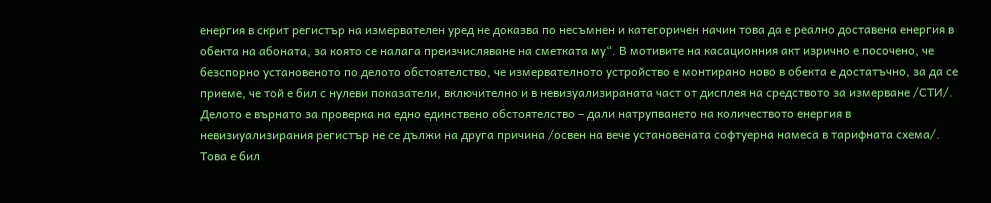енергия в скрит регистър на измервателен уред не доказва по несъмнен и категоричен начин това да е реално доставена енергия в обекта на абоната, за която се налага преизчисляване на сметката му“. В мотивите на касационния акт изрично е посочено, че безспорно установеното по делото обстоятелство, че измервателното устройство е монтирано ново в обекта е достатъчно, за да се приеме, че той е бил с нулеви показатели, включително и в невизуализираната част от дисплея на средството за измерване /СТИ/. Делото е върнато за проверка на едно единствено обстоятелство – дали натрупването на количеството енергия в невизиуализирания регистър не се дължи на друга причина /освен на вече установената софтуерна намеса в тарифната схема/. Това е бил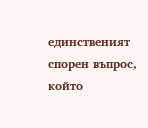единственият спорен въпрос, който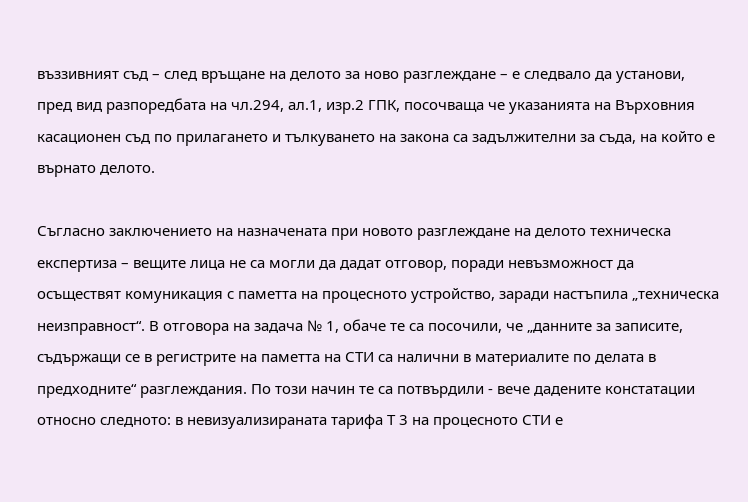въззивният съд – след връщане на делото за ново разглеждане – е следвало да установи, пред вид разпоредбата на чл.294, ал.1, изр.2 ГПК, посочваща че указанията на Върховния касационен съд по прилагането и тълкуването на закона са задължителни за съда, на който е върнато делото.

Съгласно заключението на назначената при новото разглеждане на делото техническа експертиза – вещите лица не са могли да дадат отговор, поради невъзможност да осъществят комуникация с паметта на процесното устройство, заради настъпила „техническа неизправност“. В отговора на задача № 1, обаче те са посочили, че „данните за записите, съдържащи се в регистрите на паметта на СТИ са налични в материалите по делата в предходните“ разглеждания. По този начин те са потвърдили - вече дадените констатации относно следното: в невизуализираната тарифа Т 3 на процесното СТИ е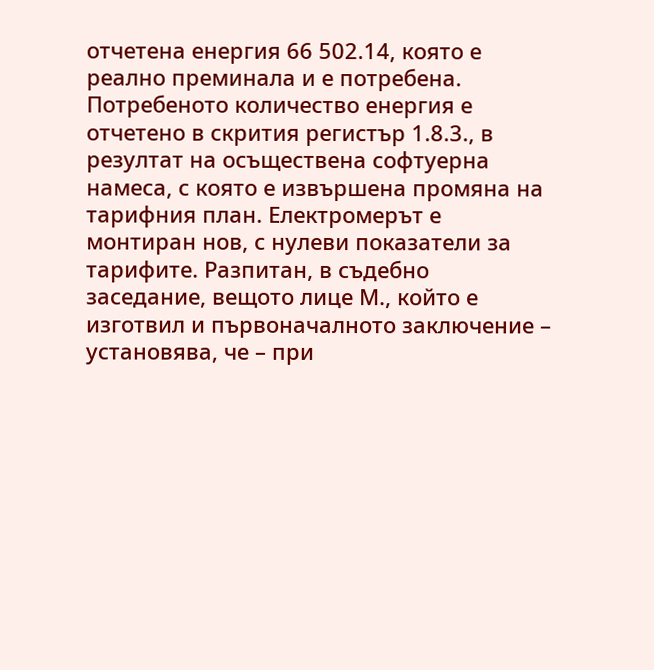отчетена енергия 66 502.14, която е реално преминала и е потребена. Потребеното количество енергия е отчетено в скрития регистър 1.8.3., в резултат на осъществена софтуерна намеса, с която е извършена промяна на тарифния план. Електромерът е монтиран нов, с нулеви показатели за тарифите. Разпитан, в съдебно заседание, вещото лице М., който е изготвил и първоначалното заключение – установява, че – при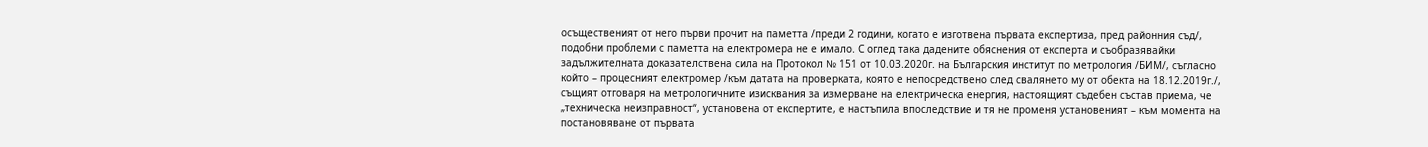осъщественият от него първи прочит на паметта /преди 2 години, когато е изготвена първата експертиза, пред районния съд/, подобни проблеми с паметта на електромера не е имало. С оглед така дадените обяснения от експерта и съобразявайки задължителната доказателствена сила на Протокол № 151 от 10.03.2020г. на Българския институт по метрология /БИМ/, съгласно който – процесният електромер /към датата на проверката, която е непосредствено след свалянето му от обекта на 18.12.2019г./, същият отговаря на метрологичните изисквания за измерване на електрическа енергия, настоящият съдебен състав приема, че „техническа неизправност“, установена от експертите, е настъпила впоследствие и тя не променя установеният – към момента на постановяване от първата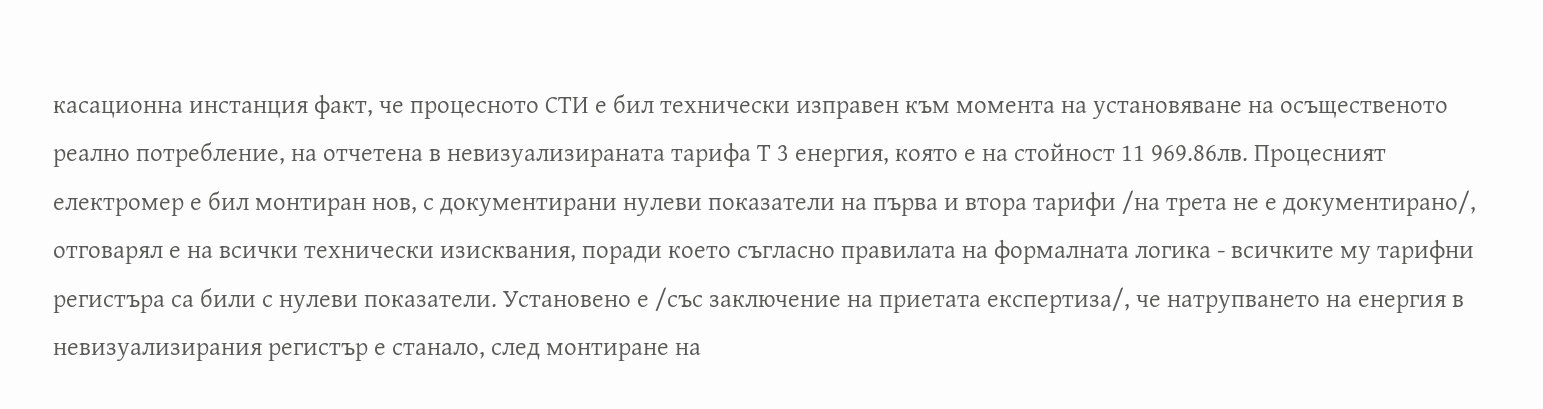касационна инстанция факт, че процесното СТИ е бил технически изправен към момента на установяване на осъщественото реално потребление, на отчетена в невизуализираната тарифа Т 3 енергия, която е на стойност 11 969.86лв. Процесният електромер е бил монтиран нов, с документирани нулеви показатели на първа и втора тарифи /на трета не е документирано/, отговарял е на всички технически изисквания, поради което съгласно правилата на формалната логика - всичките му тарифни регистъра са били с нулеви показатели. Установено е /със заключение на приетата експертиза/, че натрупването на енергия в невизуализирания регистър е станало, след монтиране на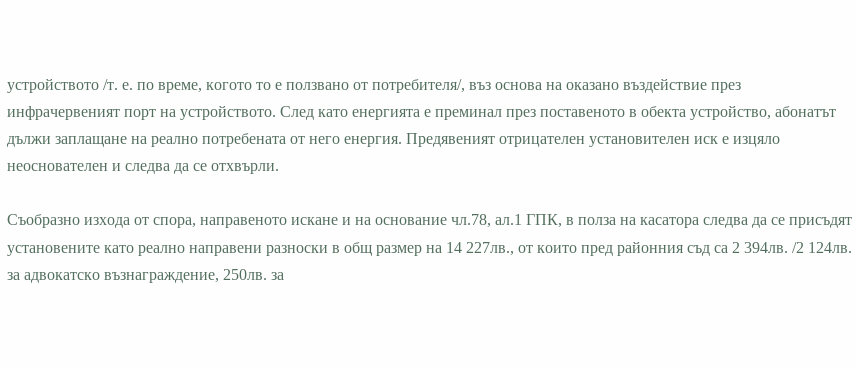устройството /т. е. по време, когото то е ползвано от потребителя/, въз основа на оказано въздействие през инфрачервеният порт на устройството. След като енергията е преминал през поставеното в обекта устройство, абонатът дължи заплащане на реално потребената от него енергия. Предявеният отрицателен установителен иск е изцяло неоснователен и следва да се отхвърли.

Съобразно изхода от спора, направеното искане и на основание чл.78, ал.1 ГПК, в полза на касатора следва да се присъдят установените като реално направени разноски в общ размер на 14 227лв., от които пред районния съд са 2 394лв. /2 124лв. за адвокатско възнаграждение, 250лв. за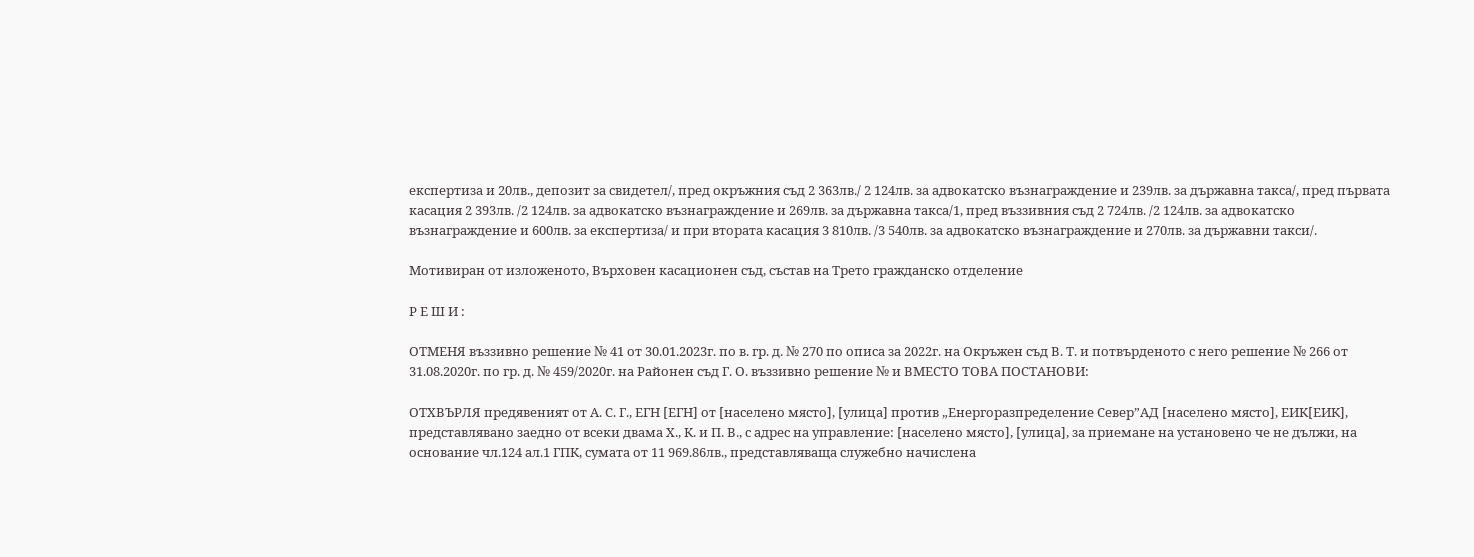експертиза и 20лв., депозит за свидетел/, пред окръжния съд 2 363лв./ 2 124лв. за адвокатско възнаграждение и 239лв. за държавна такса/, пред първата касация 2 393лв. /2 124лв. за адвокатско възнаграждение и 269лв. за държавна такса/1, пред въззивния съд 2 724лв. /2 124лв. за адвокатско възнаграждение и 600лв. за експертиза/ и при втората касация 3 810лв. /3 540лв. за адвокатско възнаграждение и 270лв. за държавни такси/.

Мотивиран от изложеното, Върховен касационен съд, състав на Трето гражданско отделение

Р Е Ш И :

ОТМЕНЯ въззивно решение № 41 от 30.01.2023г. по в. гр. д. № 270 по описа за 2022г. на Окръжен съд В. Т. и потвърденото с него решение № 266 от 31.08.2020г. по гр. д. № 459/2020г. на Районен съд Г. О. въззивно решение № и ВМЕСТО ТОВА ПОСТАНОВИ:

ОТХВЪРЛЯ предявеният от А. С. Г., ЕГН [ЕГН] от [населено място], [улица] против „Енергоразпределение Север”АД [населено място], ЕИК[ЕИК], представлявано заедно от всеки двама Х., К. и П. В., с адрес на управление: [населено място], [улица], за приемане на установено че не дължи, на основание чл.124 ал.1 ГПК, сумата от 11 969.86лв., представляваща служебно начислена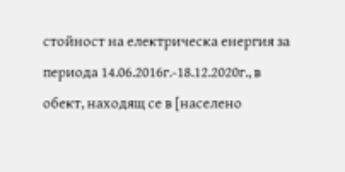стойност на електрическа енергия за периода 14.06.2016г.-18.12.2020г., в обект, находящ се в [населено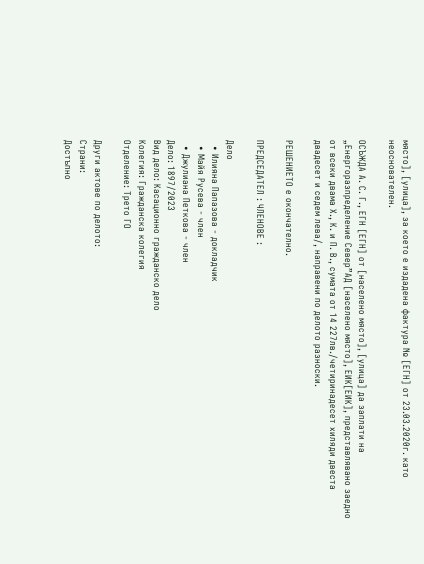място], [улица], за което е издадена фактура № [ЕГН] от 23.03.2020г. като неоснователен.

ОСЪЖДА А. С. Г., ЕГН [ЕГН] от [населено място], [улица] да заплати на „Енергоразпределение Север”АД [населено място], ЕИК[ЕИК], представлявано заедно от всеки двама Х., К. и П. В., сумата от 14 227лв./четиринадесет хиляди двеста двадесет и седем лева/, направени по делото разноски.

РЕШЕНИЕТО е окончателно.

ПРЕДСЕДАТЕЛ : ЧЛЕНОВЕ :

Дело
  • Илияна Папазова - докладчик
  • Майя Русева - член
  • Джулиана Петкова - член
Дело: 1897/2023
Вид дело: Касационно гражданско дело
Колегия: Гражданска колегия
Отделение: Трето ГО

Други актове по делото:
Страни:
Достъпно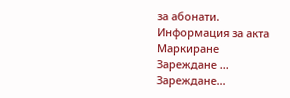за абонати.
Информация за акта
Маркиране
Зареждане ...
Зареждане...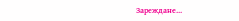Зареждане...